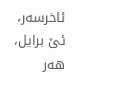ئاخرسەر، ئێ برایل، هەر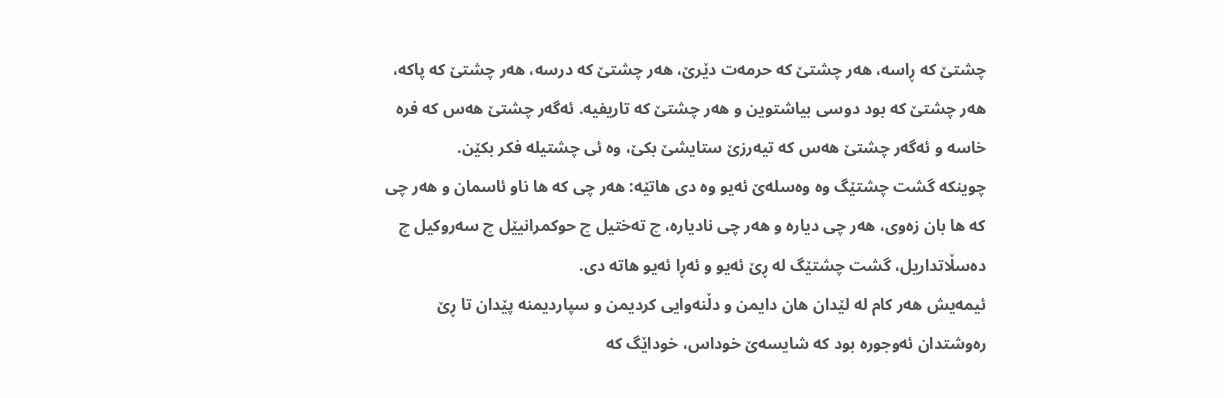چشتێ که ڕاسه، هەر چشتێ که حرمەت دێرێ، هەر چشتێ که درسه، هەر چشتێ که پاکه، هەر چشتێ که بود دوسی بیاشتوین و هەر چشتێ که تاریفیه. ئەگەر چشتێ هەس که فره خاسه و ئەگەر چشتێ هەس که تیەرزێ ستایشێ بکێ، وه ئی چشتیله فکر بکێن.
چوینکه گشت چشتێگ وه وەسلەێ ئەیو وه دی هاتێه: هەر چی که ها ناو ئاسمان و هەر چی که ها بان زەوی، هەر چی دیاره و هەر چی نادیاره، چ تەختیل چ حوکمرانیێل چ سەروکیل چ دەسڵاتداریل، گشت چشتێگ له ڕێ ئەیو و ئەڕا ئەیو هاته دی.
ئیمەیش هەر کام له لێدان هان دایمن و دڵنەوایی کردیمن و سپاردیمنه پێدان تا ڕێ رەوشتدان ئەوجورە بود که شایسەێ خوداس، خوداێگ که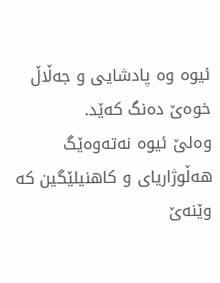ئیوه وه پادشایی و جەڵاڵ خوەێ دەنگ کەێد.
وەلێ ئیوه نەتەوەێگ هەڵوژاریای و کاهنيلێگین که وێنەێ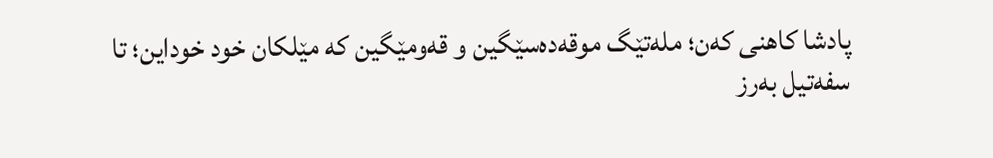پادشا کاهنی کەن؛ ملەتێگ موقەدەسێگین و قەومێگین که مێلکان خود خوداین؛ تا سفەتیل بەرز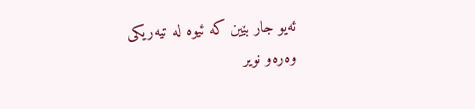ئەیو جار بێین که ئیوه له تیەریکی وەرەو نویر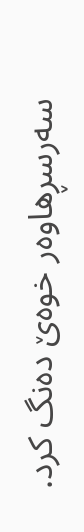سەرسڕهاوەر خوەێ دەنگ کرد.